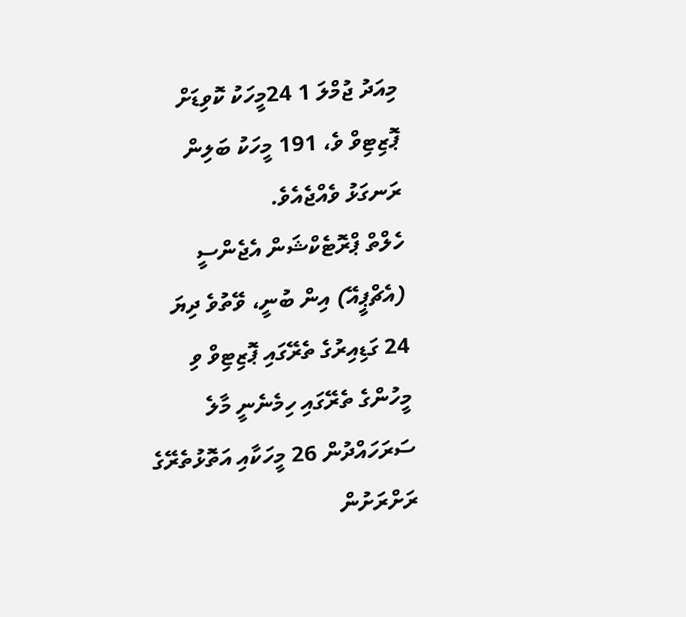މިއަދު ޖުމްލަ 1 24މީހަކު ކޮވިޑަށް ޕޮޒިޓިވް ވެ، 191 މީހަކު ބަލިން ރަނގަޅު ވެއްޖެއެވެ.
ހެލްތް ޕްރޮޓެކްޝަން އެޖެންސީ (އެޗްޕީއޭ) އިން ބުނީ، ވޭތުވެ ދިޔަ 24 ގަޑިއިރުގެ ތެރޭގައި ޕޮޒިޓިވް ވި މީހުންގެ ތެރޭގައި ހިމެނެނީ މާލެ ސަރަހައްދުން 26 މީހަކާއި އަތޮޅުތެރޭގެ ރަށްރަށުން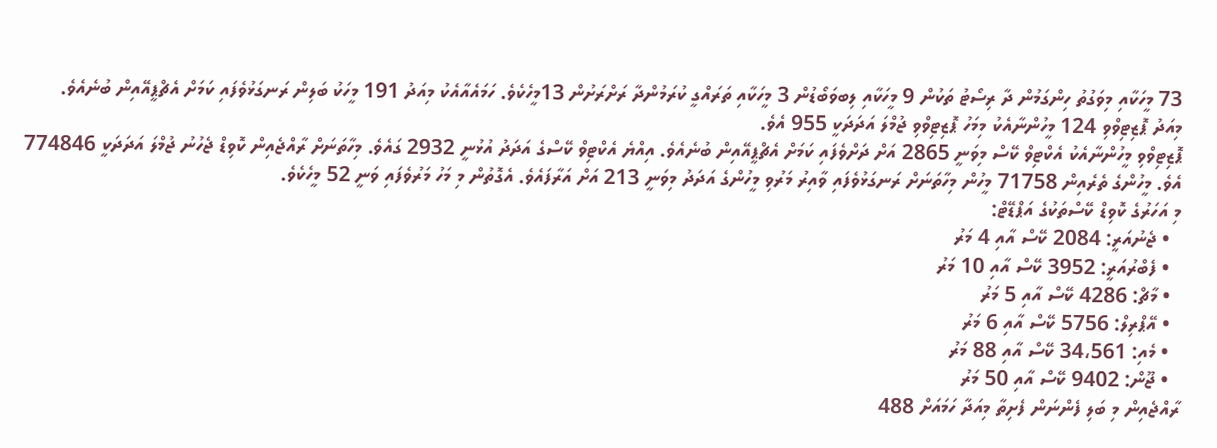73 މީހަކާއި މިވަގުތު ހިންގަމުން ދާ ރިސޯޓު ތަކުން 9 މީހަކާއި ލިބވަބޯޑުން 3 މީހަކާއި ތަރައްގީ ކުރަމުންދާ ރަށްރަށުން 13މީހެކެވެ. ހަމައެއާއެކު މިއަދު 191 މީހަކު ބަލިން ރަނގަޅުވެފައި ކަމަށް އެޗްޕީއޭއިން ބުނެއެވެ.
މިއަދު ޕޮޒިޓިވްވި 124 މީހުންނާއެކު މިމަހު ޕޮޒިޓިވްވި ޖުމްލަ އަދަދަކީ 955 އެވެ.
ޕޮޒިޓިވްވި މީހުންނާއެކު އެކްޓިވް ކޭސް މިވަނީ 2865 އަށް ދަށްވެފައި ކަމަށް އެޗްޕީއޭއިން ބުނެއެވެ. އިއްޔެ އެކްޓިވް ކޭސްގެ އަދަދު އުޅުނީ 2932 ގައެވެ. މިހާތަނަށް ރާއްޖެއިން ކޮވިޑް ޖެހުނު ޖުމްލަ އަދަދަކީ 774846 އެވެ. މީހުންގެ ތެރެއިން 71758 މީހުން މިހާތަނަށް ރަނގަޅުވެފައި ވާއިރު މަރުވި މީހުންގެ އަދަދު މިވަނީ 213 އަށް އަރާފައެވެ. އެގޮތުން މި މަހު މަރުވެފައި ވަނީ 52 މީހެކެވެ.
މި އަހަރުގެ ކޮވިޑް ކޭސްތަކުގެ އަޕްޑޭޓް:
  • ޖެނުއަރީ: 2084 ކޭސް އާއި 4 މަރު
  • ފެބްރުއަރީ: 3952 ކޭސް އާއި 10 މަރު
  • މާޗް: 4286 ކޭސް އާއި 5 މަރު
  • އޭޕްރިލް: 5756 ކޭސް އާއި 6 މަރު
  • މެއި: 34،561 ކޭސް އާއި 88 މަރު
  • ޖޫން: 9402 ކޭސް އާއި 50 މަރު
ރާއްޖެއިން މި ބަލި ފެންނަން ފެށިތާ މިއަދާ ހަމައަށް 488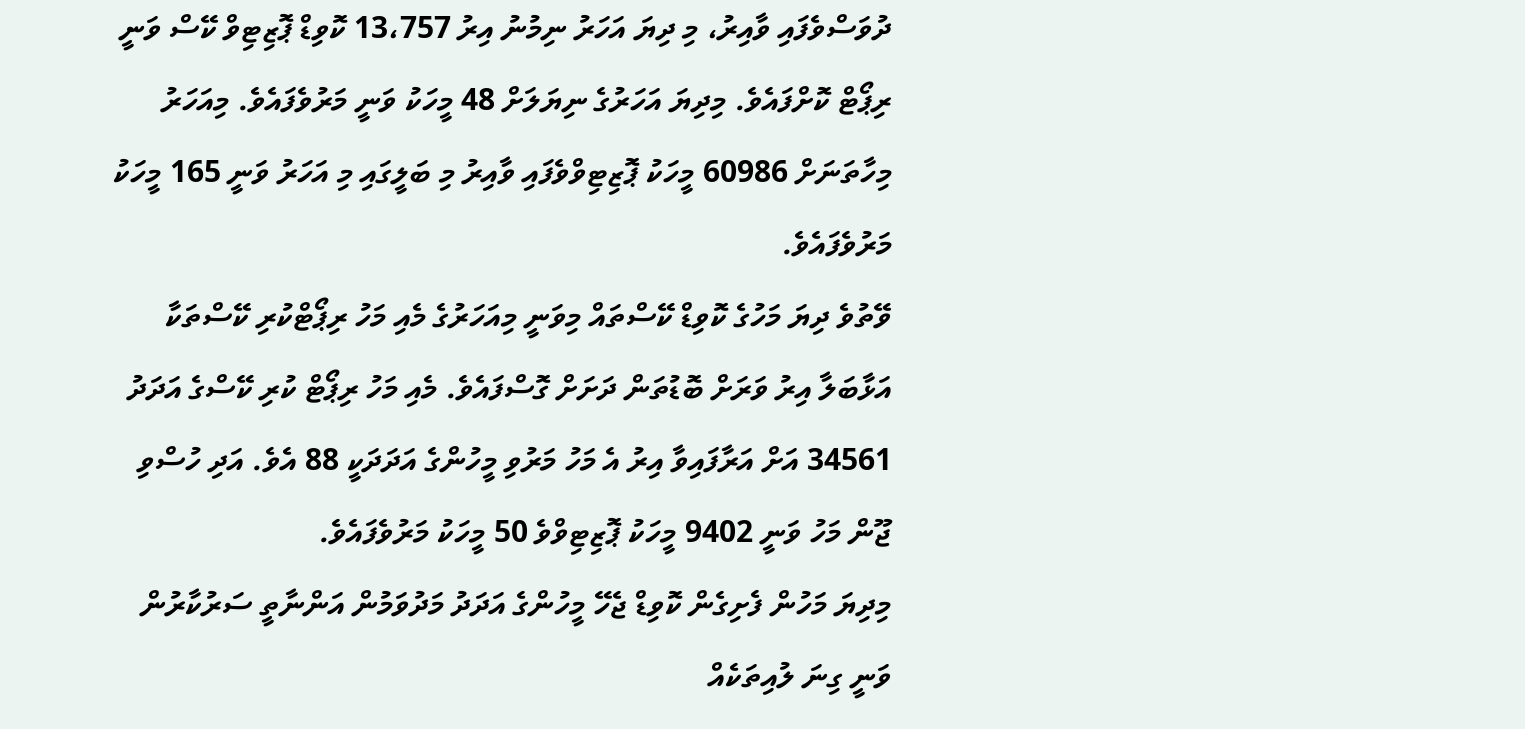ދުވަސްވެފައި ވާއިރު، މި ދިޔަ އަހަރު ނިމުނު އިރު 13،757 ކޮވިޑް ޕޮޒިޓިވް ކޭސް ވަނީ ރިޕޯޓް ކޮށްފައެވެ. މިދިޔަ އަހަރުގެ ނިޔަލަށް 48 މީހަކު ވަނީ މަރުވެފައެވެ. މިއަހަރު މިހާތަނަށް 60986 މީހަކު ޕޮޒިޓިވްވެފައި ވާއިރު މި ބަލީގައި މި އަހަރު ވަނީ 165 މީހަކު މަރުވެފައެވެ.
ވޭތުވެ ދިޔަ މަހުގެ ކޮވިޑް ކޭސްތައް މިވަނީ މިއަހަރުގެ މެއި މަހު ރިޕޯޓްކުރި ކޭސްތަކާ އަޅާބަލާ އިރު ވަރަށް ބޮޑުތަން ދަށަށް ގޮސްފައެވެ. މެއި މަހު ރިޕޯޓް ކުރި ކޭސްގެ އަދަދު 34561 އަށް އަރާފައިވާ އިރު އެ މަހު މަރުވި މީހުންގެ އަދަދަކީ 88 އެވެ. އަދި ހުސްވި ޖޫން މަހު ވަނީ 9402 މީހަކު ޕޮޒިޓިވްވެ 50 މީހަކު މަރުވެފައެވެ.
މިދިޔަ މަހުން ފެށިގެން ކޮވިޑް ޖެހޭ މީހުންގެ އަދަދު މަދުވަމުން އަންނާތީ ސަރުކާރުން ވަނީ ގިނަ ލުއިތަކެއް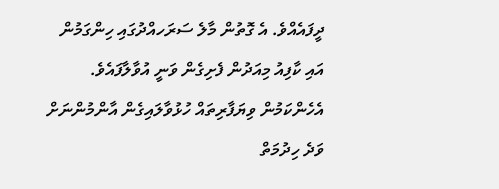ދީފައެއްވެ. އެ ގޮތުން މާލެ ސަރަހއްދުގައި ހިންގަމުން އައި ކާފިއު މިއަދުން ފެށިގެން ވަނީ އުވާލާފައެވެ. އެހެންކަމުން ވިޔަފާރިތައް ހުޅުވާލައިގެން އާންމުންނަށް ވަދެ ހިދުމަތް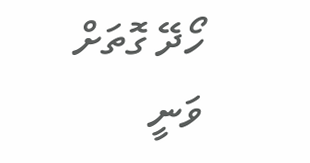ހޯދޭ ގޮތަށް ވަނީ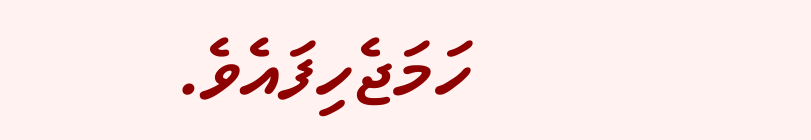ހަމަޖެހިފައެވެ.